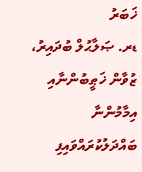ޚަބަރު
ޑރ. ޞަލާޙުލް ބުދައިރު، ޒުވާން ޚަޠީބުންނާއި އިމާމުންނާ ބައްދަލުކުރައްވައިފި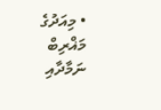• މިއަދުގެ މަޣްރިބް ނަމާދާއި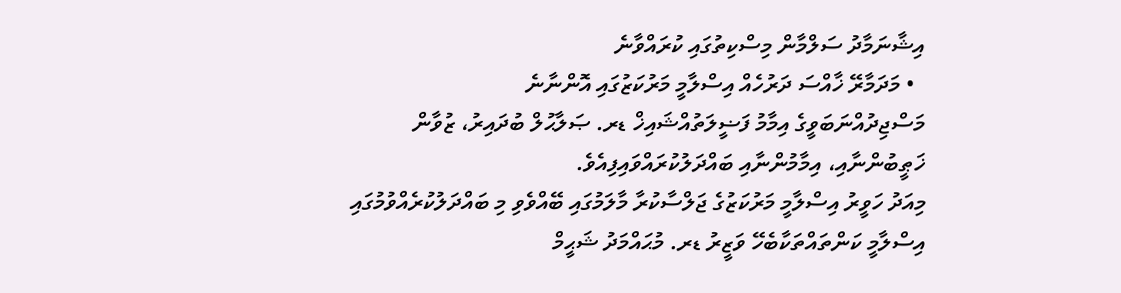އިޝާނަމާދު ސަލްމާން މިސްކިތުގައި ކުރައްވާނެ
  • މަދަމާރޭ ޚާއްސަ ދަރުހެއް އިސްލާމީ މަރުކަޒުގައި އޮންނާނެ
މަސްޖިދުއްނަބަވީގެ އިމާމު ފަޟީލަތުއްޝައިޚް ޑރ. ޞަލާޙުލް ބުދައިރު، ޒުވާން ޚަޠީބުންނާއި، އިމާމުންނާއި ބައްދަލުކުރައްވައިފިއެވެ.
މިއަދު ހަވީރު އިސްލާމީ މަރުކަޒުގެ ޖަލްސާކުރާ މާލަމުގައި ބޭއްވެވި މި ބައްދަލުކުރެއްވުމުގައި އިސްލާމީ ކަންތައްތަކާބެހޭ ވަޒީރު ޑރ. މުޙައްމަދު ޝަޙީމް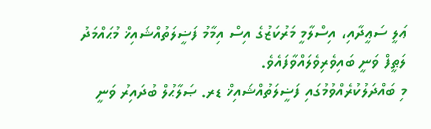ޢަލީ ސަޢީދާއި، އިސްލާމީ މަރުކަޒުގެ އިސް އިމާމު ފަޟީލަތުއްޝައިޚް މުޙައްމަދު ލަޠީފް ވަނީ ބައިވެރިވެލައްވާފައެވެ.
މި ބައްދަލުކުރެއްވުމުގައި ފަޟީލަތުއްޝައިޚް ޑރ. ޞަލާޙުލް ބުދައިރު ވަނީ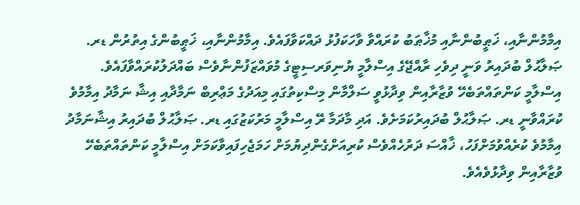އިމާމުންނާއި، ޚަޠީބުންނާއި މުޚާޠަބު ކުރައްވާ ވާހަކަފުޅު ދައްކަވާފައެވެ. އިމާމުންނާއި، ޚަޠީބުންގެ އިތުރުން ޑރ. ޞަލާޙުލް ބުދައިރު ވަނީ ދިވެހި ރާއްޖޭގެ އިސްލާމީ ޔުނިވަރސިޓީގެ މުވައްޒަފުންނާވެސް ބައްދަލުކުރައްވާފައެވެ.
އިސްލާމީ ކަންތައްތަބެހޭ ވުޒާރާއިން ވިދާޅުވީ ސަލްމާން މިސްކިތުގައި މިއަދުގެ މަޢްރިބް ނަމާދާއި އިޝާ ނަމާދު އިމާމުވެ ކުރައްވާނީ ޑރ. ޞަލާޙުލް ބުދައިރުކަމަށެވެ. އަދި މާދަމާ ރޭ އިސްލާމީ މަރުކަޒުގައި ޑރ. ޞަލާޙުލް ބުދައިރު އިޝާނަމާދު އިމާމުވެ ކުރެއްވުމަށްފަހު، ޚާއްސަ ދަރުހެއްވެސް ކުރިއަށްގެންދިޔުމަށް ހަމަޖެހިފައިވާކަމަށް އިސްލާމީ ކަންތައްތަބެހޭ ވުޒާރާއިން ވިދާޅުވެއެވެ.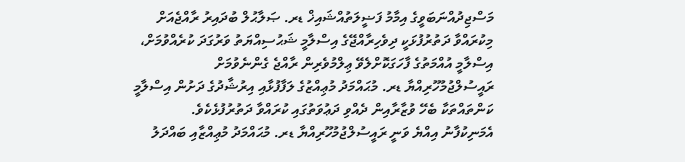މަސްޖިދުއްނަބަވީގެ އިމާމު ފަޟީލަތުއްޝައިޚް ޑރ. ޞަލާޙުލް ބުދައިރު ރާއްޖެއަށް މިކުރައްވާ ދަތުރުފުޅަކީ ދިވެހިރާއްޖޭގެ އިސްލާމީ ޝަޙުސިއްޔަތު ވަރުގަދަ ކުރެއްވުމަށް، އިސްލާމީ އުއްމަތުގެ ފާހަގަކޮށްލެވޭ ޢިލްމުވެރިން ރާއްޖެ ގެންނެވުމަށް ރައީސުލްޖުމުހޫރިއްޔާ ޑރ. މުޙައްމަދު މުޢިއްޒުގެ ލަފާފުޅާއި އިރުޝާދުގެ ދަށުން އިސްލާމީ ކަންތައްތަކާ ބެހޭ ވުޒާރާއިން ދެއްވި ދަޢުވަތުގައި ކުރައްވާ ދަތުރުފުޅެކެވެ.
އެމަނިކުފާނު އިއްޔެ ވަނީ ރައީސުލްޖުމުހޫރިއްޔާ ޑރ. މުޙައްމަދު މުޢިއްޒާއި ބައްދަލު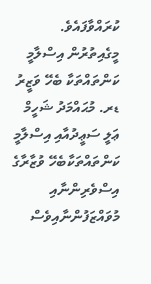ކުރައްވާފައެވެ. މީގެއިތުރުން އިސްލާމީ ކަންތައްތަކާ ބެހޭ ވަޒީރު ޑރ. މުޙައްމަދު ޝަހީމް ޢަލީ ސަޢީދުއާއި އިސްލާމީ ކަންތައްތަކާބެހޭ ވުޒާރާގެ އިސްވެރިންނާއި މުވައްޒަފުންނާއިވެސް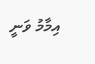އިމާމު ވަނީ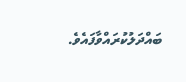ބައްދަލުކުރައްވާފައެވެ.